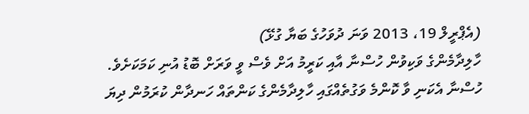(އެޕްރީލް 19، 2013 ވަނަ ދުވަހުގެ ބަޔާ ގުޅޭ)
ހާލިދާމެންގެ ވަކިވުން ހުސްނާ އާއި ކަރީމު އަށް ވެސް ވީ ވަރަށް ބޮޑު އުނި ކަމަކަށެވެ. ހުސްނާ އެކަނި ވާ ކޮންމެ ވަގުތެއްގައި ހާލިދާމެންގެ ކަންތައް ހަނދާން ކުރަމުން ދިޔަ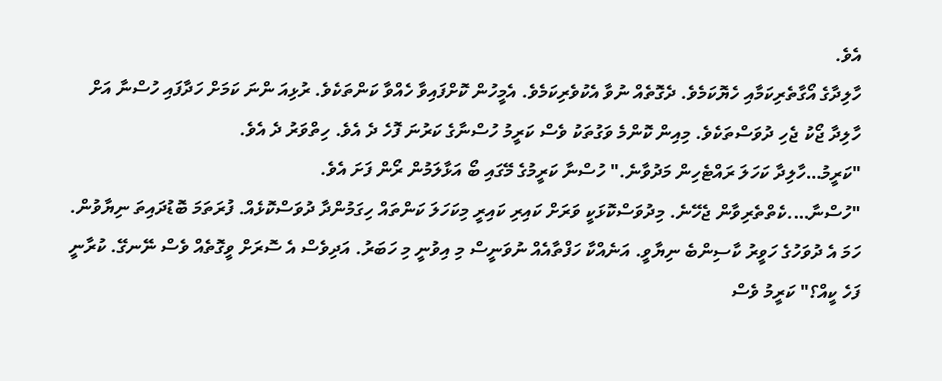އެވެ.
ހާލިދާގެ އޯގާތެރިކަމާއި ހެޔޮކަމެވެ. ދެގޮތެއް ނުވާ އެކުވެރިކަމެވެ. އެމީހުން ކޮށްފައިވާ ހެއްވާ ކަންތަކެވެ. ރުޅިއަ ންނަ ކަމަށް ހަދާފައި ހުސްނާ އަށް ހާލިދާ ޖޯކު ޖެހި ދުވަސްތަކެވެ. މިއިން ކޮންމެ ވަގުތަކު ވެސް ކަރީމު ހުސްނާގެ ކަރުނަ ފޮހެ ދެ އެވެ. ހިތްވަރު ދެ އެވެ.
"ކަރީމު…ހާލިދާ ކަހަލަ ރައްޓެހިން މަދުވާނެ." ހުސްނާ ކަރީމުގެ މޭގައި ބޯ އަޅާލަމުން ރޯން ފަށަ އެވެ.
"ހުސްނާ….ކެތްތެރިވާން ޖެހޭނެ. މިދުވަސްކޮޅަކީ ވަރަށް ކައިރި ކައިރީ މިކަހަލަ ކަންތައް ހިގަމުންދާ ދުވަސްކޮޅެއް. ފުރަތަމަ ބޮޑުދައިތަ ނިޔާވުން. ހަމަ އެ ދުވަހުގެ ހަވީރު ކާސިންބެ ނިޔާވީ. އަނެއްކާ ހަފްތާއެއް ނުވަނީސް މި އިވުނީ މި ހަބަރު. އަދިވެސް އެ ސޮރަށް ވީގޮތެއް ވެސް ނޭނގޭ. ކުރާނީ ފަހެ ކީއް؟" ކަރީމު ވެސް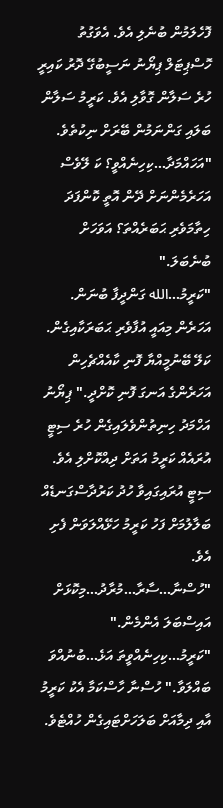ފޮހެލަމުން ބުނެލި އެވެ. އެވަގުތު ހޮސްޕިޓަލް ޕިޔޯނު ނަސީބުގޭ ދޮރު ކައިރީ ހުރެ ސަލާން ގޮވާލި އެވެ. ކަރީމު ސަލާން ބަލައި ގަންނަމުން ބޭރަށް ނިކުތެވެ.
"އަހައްމަދާ…ކިހިނެއްވީ؟ ކަ ލޭވެސް އަހަރެމެންނަށް ދޭން އޮތީ ކޮންފަދަ ހިތާމަވެރި ޙަބަރެއްތަ؟ އަވަހަށް ބުނެބަލަ."
"ކަރީމު…الله ގަންދީފާ ބުނަން. އަހަރެން މިއައީ އުފާވެރި ޙަބަރަކާއިގެން. ކަލޭ ބޭނުމީއްޔާ ފޮނި ކާއެއްޗެހިން އަހަރެންގެ އަނގަ ފޮނި ކޮށްދީ." ޕިޔޯނު އަހްމަދު ހިނިތުންވެލައިގެން ހުރެ ސިޓީ އުރައެއް ކަރީމު އަތަށް ދިއްކޮށްލި އެވެ.
ސިޓީ އުރައިގައިވާ ހުދު ކަރުދާސްގަނޑެއް ބަލާލުމަށް ފަހު ކަރީމު ހަޅޭއްލަވަން ފެށި އެވެ.
"ހުސްނާ…ސާރާ…މުރާދު…މިކޮޅަށް އައިސްބަލަ އެންމެން."
"ކަރީމު…ކިހިނެއްވީތަ އަޅެ…ބުނުއްވަ ބައްލަވާ." ހުސްނާ ހާސްކަމާ އެކު ކަރީމު އާއި ދިމާއަށް ބަލަހަށްޓައިގެން ހުއްޓެވެ.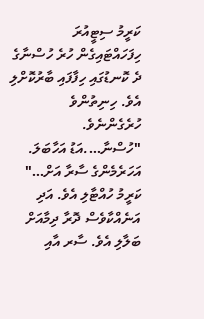ކަރީމު ސިޓީއުރަ ހިފަހައްޓައިގެން ހުރެ ހުސްނާގެ ދެ ކޮނޑުގައި ހިފާފައި ބާރުކޮށްލި އެވެ. ހިނިތުންވެ ހުރެގެންނެވެ.
"ހުސްނާ….އަޑު އަހާބަލަ. އަހަރެމެންގެ ސާރާ އަށް…" ކަރީމު ހުއްޓާލި އެވެ. އަދި އަނެއްކާވެސް ދޮރާ ދިމާއަށް ބަލާލި އެވެ. ސާރ އާއި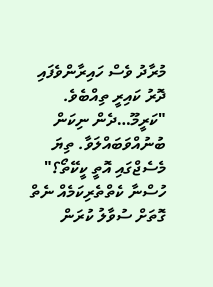މުރާދު ވެސް ހައިރާންވެފައި ދޮރު ކައިރީ ތިއްބެވެ.
"ކަރީމޫ…ދެން ނިކަން ބުނުއްވަބައްލަވާ. ތިޔަ މެސެޖްގައި އޮތީ ކީކޭތޯ؟" ހުސްނާ ކެތްތެރިކަމެއް ނެތް ގޮތަށް ސުވާލު ކުރަން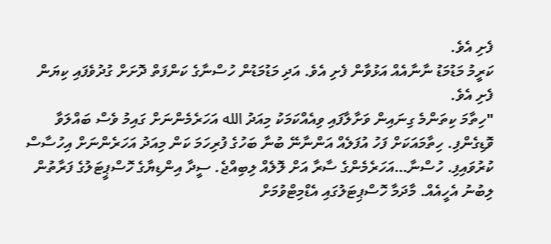ފެށި އެވެ.
ކަރީމު މަޑުމަޑު ނާނާއެއް އަޅުވާން ފެށި އެވެ. އަދި މަޑުމަޑުން ހުސްނާގެ ކަންފަތް ދޮށަށް ގުދުވެފައި ކިޔަން ފެށި އެވެ.
"ހިތާމަ ކިތަންމެ ގިނައިން ވަށާލާފައި ވިއެއްކަމަކު މިއަދު الله އަހަރެމެންނަށް ގައިމު ވެސް ބައްލަވާ ވޮޑިގެންފި. ހިތާމައަކަށް ފަހު އުފަލެއް އަންނާނޭ ބުނާ ބަހުގެ ފުރިހަމަ ކަން މިއަދު އަހަރެންނަށް އިހުސާސް ކުރުވައިފި. ހުސްނާ…އަހަރެމެންގެ ސާރާ އަށް ލޮލެއް ލިބިއްޖެ. ސީދާ އިންޑިޔާގެ ހޮސްޕީޓަލުގެ ފަރާތުން ލިބުނު އެހީއެއް. މާދަމާ ހޮސްޕިޓަލުގައި އެޑްމިޓްވުމަށް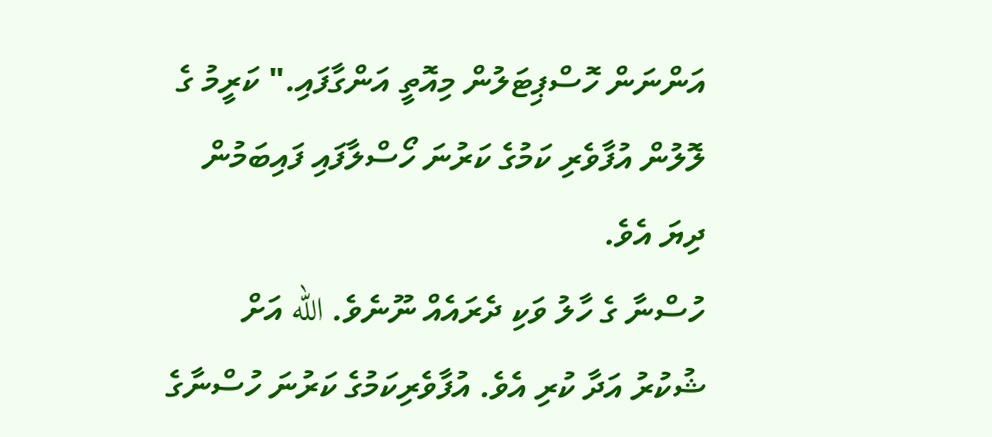އަންނަން ހޮސްޕިޓަލުން މިއޮތީ އަންގާފައި." ކަރީމު ގެ ލޮލުން އުފާވެރި ކަމުގެ ކަރުނަ ހޯސްލާފައި ފައިބަމުން ދިޔަ އެވެ.
ހުސްނާ ގެ ހާލު ވަކި ދެރައެއް ނޫނެވެ. الله އަށް ޝުކުރު އަދާ ކުރި އެވެ. އުފާވެރިކަމުގެ ކަރުނަ ހުސްނާގެ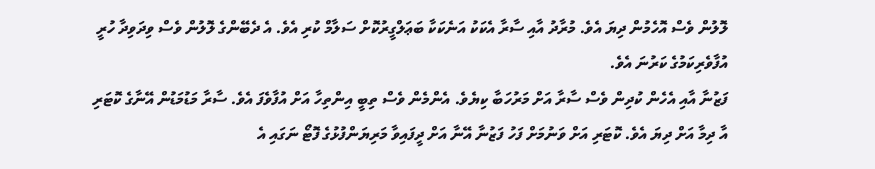ލޮލުން ވެސް އޮހެމުން ދިޔަ އެވެ. މުރާދު އާއި ސާރާ އެކަކު އަނެކަކާ ބަޢަލްގީރުކޮށް ސަލާމް ކުރި އެވެ. އެ ދެބޭންގެ ލޮލުން ވެސް ވިދަވިދާ ހުރީ އުފާވެރިކަމުގެ ކަރުނަ އެވެ.
ފަޒުނާ އާއި އެހެން ކުދިން ވެސް ސާރާ އަށް މަރުހަބާ ކިޔެވެ. އެންމެން ވެސް ތިބީ އިންތިހާ އަށް އުފާވެފަ އެވެ. ސާރާ މަޑުމަޑުން އޭނާގެ ކޮޓަރި އާ ދިމާ އަށް ދިޔަ އެވެ. ކޮޓަރި އަށް ވަނުމަށް ފަހު ފަޒުނާ އޭނާ އަށް ދީފައިވާ މަރިޔަންފުޅުގެ ފޮޓޯ ނަގައި އެ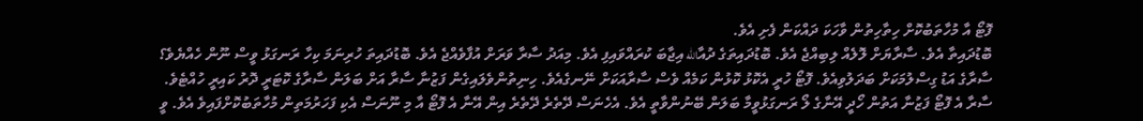ފޮޓޯ އާ މުހާތަބުކޮށް ހިތާހިތުން ވާހަކަ ދައްކަން ފެށި އެވެ.
ބޮޑުދައިތާ އެވެ. ސާރާޔަށް ލޮލެއް ލިބިއްޖެ އެވެ. ބޮޑުދައިތަގެ ދުއާالله އިޖާބަ ކުރައްވައިފި އެވެ. މިއަދު ސާރާ ވަރަށް އުފާވެއްޖެ އެވެ. ބޮޑުދައިތަ ހުރިނަމަ ކިހާ ރަނގަޅު ވީސް ނޫން ހެއްޔެވެ؟
ސާރާގެ އަޑު ގިސްލުމަކަށް ބަދަލުވިއެވެ. ފޮޓޯ ހުރީ އެކޮޅު ކޮޅުން ކަމެއް ވެސް ސާރާއަކަށް ނޭނގެއެވެ. ހިނިތުންވެލައިގެން ފަޒުނާ ސާރާ އަށް ބަލަން ސާރާގެ ކޮޓަރީ ދޮރު ކައިރީ ހުއްޓެވެ.
ސާރާ އެ ފޮޓޯ ފަޒުނާ އަތުން ހޯދީ އޭނާގެ ލޯ ރަނގަޅުވީމާ ބަލަން ބޭނުންވާތީ އެވެ. އެހެނަސް ދޭތެރެ ދޭތެރެ އިން އޭނާ އެ ފޮޓޯ އާ މި ނޫނަސް އެކި ފަހަރުމަތިން މުހާތަބުކޮށްފައިވެ އެވެ. ވީ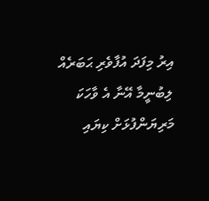އިރު މިފަދަ އުފާވެރި ޙަބަރެއް ލިބުނީމާ އޭނާ އެ ވާހަކަ މަރިޔަންފުޅަށް ކިޔައި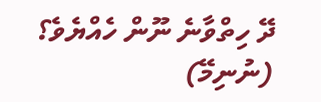ދޭ ހިތްވާނެ ނޫން ހެއްޔެވެ؟
(ނުނިމޭ)